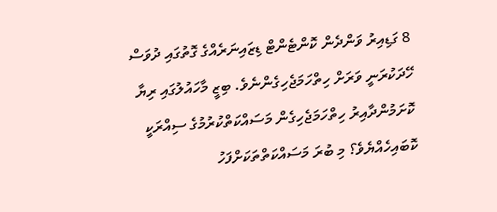8 ގަޑިއިރު ވަންދެން ކޮންޓެންޓް ޑިޒައިނަރެއްގެ ގޮތުގައި ދުވަސް ހޭދަކުރަނީ ވަރަށް ހިތްހަމަޖެހިގެންނެވެ. ބިޒީ މާހައުލުގައި ރިޔާ ކޮށަމުންދާއިރު ހިތްހަމަޖެހިގެން މަސައްކަތްކުރުމުގެ ސިއްރަކީ ކޮބައިހެއްޔެވެ؟ މި ބުރަ މަސައްކަތްތަކަށްފަހު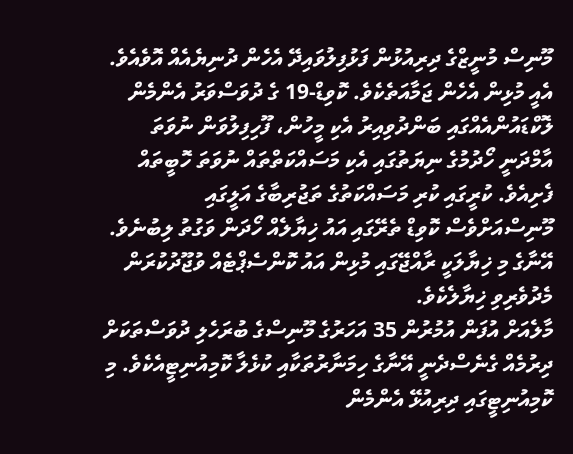މޫނިސް މުނީޒްގެ ދިރިއުޅުން ފަޅުފިލުވައިދޭ އެހެން ދުނިޔެއެއް އޮވެއެވެ. އެއީ މުޅިން އެހެން ޖަމާއަތެކެވެ. ކޮވިޑް-19 ގެ ދުވަސްވަރު އެންމެން ލޮކްޑައުންއެއްގައި ބަންދުވިއިރު އެކި މީހުން، ފޫހިފިލުވަން ނުވަތަ އާމްދަނީ ހޯދުމުގެ ނިޔަތުގައި އެކި މަސައްކަތްތައް ނުވަތަ ހޮބީތައް ފެށިއެވެ. ކުރީގައި ކުރި މަސައްކަތުގެ ތަޖުރިބާގެ އަލީގައި މޫނިސްއަށްވެސް ކޮވިޑް ތެރޭގައި އައު ޚިޔާލެއް ހޯދަން ވަގުތު ލިބުނެވެ. އޭނާގެ މި ޚިޔާލަކީ ރާއްޖޭގައި މުޅިން އައު ކޮންސެޕްޓެއް ވުޖޫދުކުރަން މެދުވެރިވި ޚިޔާލެކެވެ.
މާލެއަށް އުފަން އުމުރުން 35 އަހަރުގެ މޫނިސްގެ ބުރަހެލި ދުވަސްތަކަށް ދިރުމެއް ގެނެސްދެނީ އޭނާގެ ހިމަނާރުތަކާއި ކުޅެލާ ކޮމިއުނިޓީއެކެވެ. މި ކޮމިއުނިޓީގައި ދިރިއުޅޭ އެންމެން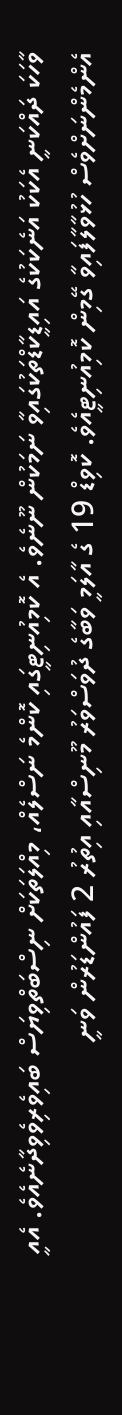ވާހަކަ ދައްކަނީ އެކަކު އަނެކަކުގެ އައިޑީކާޑްތަކުގައިވާ ނަމަކުން ނޫނެވެ. އެ ކޮމިއުނިޓީގައި ކޮންމެ ނަސްލެއް، މިއްލަތަކަށް ނިސްބަތްވިޔަސް ބައިވެރިވެވިދާނެއެވެ. އެއީ އެންމެންނަށްވެސް ހުޅުވާލާފައިވާ ގޭމިން ކޮމިއުނިޓީއެވެ. ކޮވިޑް 19 ގެ އާލަމީ ވަބާގެ ދުވަސްވަރު މޫނިސްއާއި އިތުރު 2 ފައުންޑަރުން ވަނީ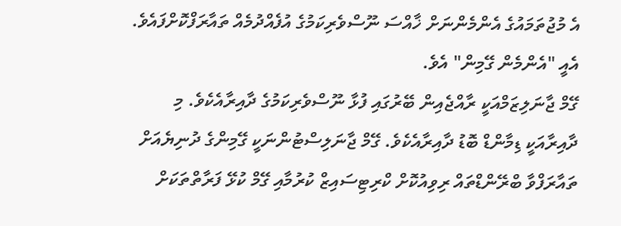އެ މުޖުތަމައުގެ އެންމެންނަށް ޚާއްސަ ނޫސްވެރިކަމުގެ އުފެއްދުމެއް ތައާރަފްކޮށްފައެވެ. އެއީ "އެންމެން ގޭމިން" އެވެ.
ގޭމް ޖާނަލިޒަމްއަކީ ރާއްޖެއިން ބޭރުގައި ފުޅާ ނޫސްވެރިކަމުގެ ދާއިރާއެކެވެ. މި ދާއިރާއަކީ ޑިމާންޑް ބޮޑު ދާއިރާއެކެވެ. ގޭމް ޖާނަލިސްޓުންނަކީ ގޭމިންގެ ދުނިޔެއަށް ތައާރަފްވާ ބްރޭންޑްތައް ރިވިއުކޮށް ކްރިޓިސައިޒް ކުރުމާއި ގޭމް ކުޅޭ ފަރާތްތަކަށް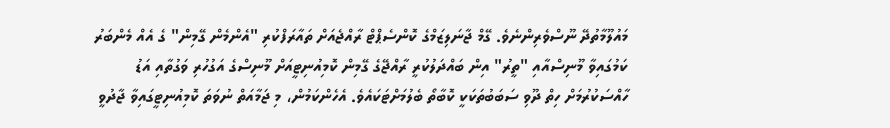މައުލޫމާތުދޭ ނޫސްވެރިންނެވެ. ގޭމް ޖާނަލިޒަމްގެ ކޮންސެޕްޓް ރާއްޖެއަށް ތައާރަފްކުރި "އެންމެން ގޭމިން" ގެ އެއް މެންބަރު ކަމުގައިވާ މޫނިސްއާއި "ތީރު" އިން ބައްދަލުކުރީ ރާއްޖޭގެ ގޭމިން ކޮމިއުނިޓީއަށް މޫނިސްގެ އަގުހުރި ވަގުތާއި އަޑު ހާއްސަކުރުމަށް ހިތް ދޫވި ސަބަބުތަކަކީ ކޮބާތޯ ބެލުމަށްޓަކައެވެ. އެހެންކަމުން، މި ޖަމާއަތް ނުވަތަ ކޮމިއުނިޓީގައިވާ ޖާދުވީ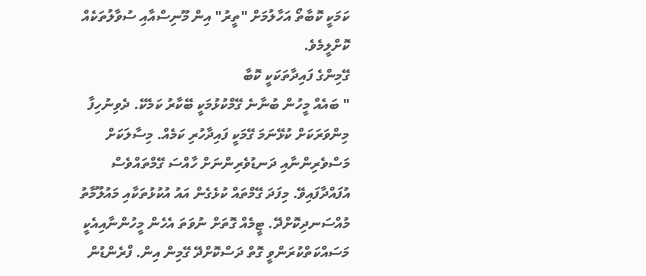ކަމަކީ ކޮބާތޯ އަހާލުމަށް "ތީރު" އިން މޫނިސްއާއި ސުވާލުތަކެއް ކޮށްލީމެވެ.
ގޭމިންގެ ފައިދާތަކަކީ ކޮބާ
" ބައެއް މީހުން ބުނާނެ ގޭމްކުޅުމަކީ ބޭކާރު ކަމެކޭ. ދެވިނުހިފާ މިންވަރަކަށް ކުޅޭނަމަ ގޭމަކީ ފައިދާހުރި ކަމެއް. މިސާލަކަށް މަސްވެރިންނާއި ދަނޑުވެރިންނަށް ހާއްސަ ގޭމްތައްވެސް އުފައްދާފައިވޭ. މިފަދަ ގޭމްތައް ކުޅެގެން އައު އުކުޅުތަކާއި މައުލޫމާތު މުއްސަނދިކޮށްދޭ. ޓީމެއް ގޮތަށް ނުވަތަ އެހެން މީހުންނާއިއެކީ މަސައްކަތްކުރަންވީ ގޮތް ދަސްކޮށްދޭ ގޭމިން އިން. ފްރެންޑުން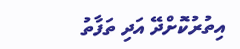އިތުރުކޮށްދޭ އަދި ތަފާތު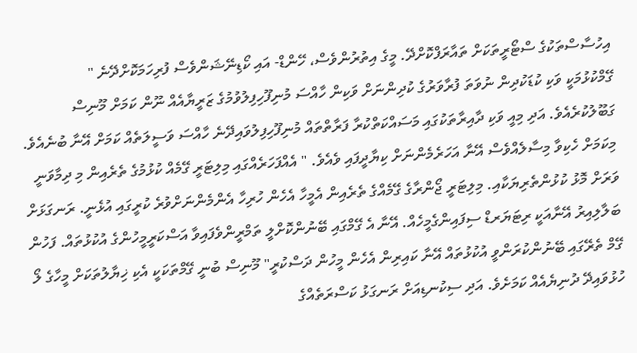އިހުސާސްތަކުގެ ސްޓޯރީތަކަށް ތައާރަފްކޮށްދޭ. މީގެ އިތުރުންވެސް، ހޭންޑް- އައި ކޯޑިނޭޝަންވެސް ފުރިހަމަކޮށްދޭނެ "
ގޭމްކުޅުމަކީ ވަކި ކުޑަކުދިން ނުވަތަ ފުރާވަރުގެ ކުދިންނަށް ވަކިން ހާއްސަ މުނިފޫހިފިލުވުމުގެ ޒަރީޔާއެއް ނޫން ކަމަށް މޫނިސް ގަބޫލުކުރެއެވެ. އަދި މިއީ ވަކި ދާއިރާތަކުގައި މަސައްކަތްކުރާ ފަރާތްތައް މުނިފޫހިފިލުވައިދޭނެ ހާއްސަ ވަސީލަތެއް ކަމަށް އޭނާ ބުނެއެވެ. މިކަމަށް ހެކިވާ މިސާލެއްވެސް އޭނާ އަހަރެމެންނަށް ކިޔާދީފައި ވެއެވެ. " އެއްފަހަރެއްގައި މިލިޓަރީ ގޭމެއް ކުޅުމުގެ ތެރެއިން މި ދިމާވަނީ ވަރަށް މޮޅު ކުޅުންތެރިޔަކާއި. މިލިޓަރީ ޖޯންރާގެ ގޭމެއްގެ ތެރެއިން އެމީހާ އެހެން ހުރިހާ އެންމެންނަށްވުރެ ކުރީގައި އުޅެނީ. ރަނގަޅަށް ބަލާލިއިރު އޭނާއަކީ ރިޓަޔަރޑް ސިފައިންގެމީހެއް. އޭނާ އެ ގޭމްގައި ބޭނުންކޮށްލީ ތަމްރީންވެފައިވާ އަސްކަރީމީހުންގެ އުކުޅުތައް. ފަހުން ގޭމް ތެރޭގައި ބޭނުންކުރަންވީ އުކުޅުތައް އޭނާ ކައިރިން އެހެން މީހުން ދަސްކުރީ" މޫނިސް ބުނީ ގޭމްތަކަކީ އެކި ޚިޔާލުތަކަށް މީހާގެ ލޯ ހުޅުވައިދޭ ދުނިޔެއެއް ކަމަށެވެ. އަދި ސިކުނޑިއަށް ރަނގަޅު ކަސްރަތެއްގެ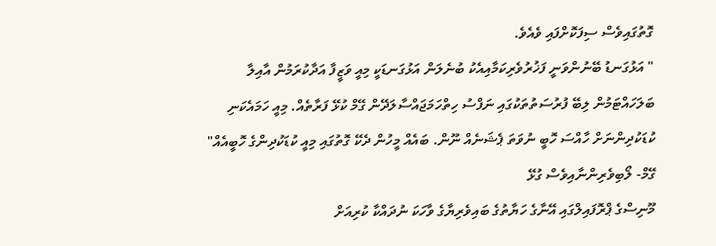ގޮތުގައިވެސް ސިފަކޮށްފައި ވެއެވެ.
" އަޅުގަނޑު ބޭނުންވަނީ ފަޚުރުވެރިކަމާއިއެކު ބުނެލަން އަޅުގަނޑަކީ މިއީ ވަޒީފާ އަދާކުރަމުން އާއިލާ ބަލަހައްޓަމުން ލިބޭ ފުރުސަތުތަކުގައި ނަފްސު ހިތްހަމަޖައްސާލަދޭން ގޭމް ކުޅޭ ފަރާތެއް. މިއީ ހަމައެކަނި ކުޑަކުދިންނަށް ހާއްސަ ހޮބީ ނުވަތަ ޕެޝަނެއް ނޫން. ބައެއް މީހުން ދެކޭ ގޮތުގައި މިއީ ކުޑަކުދިންގެ ހޮބީއެއް"
ގޭމް- ލޯބިވެރިންނާއިވެސް ގުޅޭ
މޫނިސްގެ ޕްރޮފައިލްގައި އޭނާގެ ހަޔާތުގެ ބައިވެރިޔާގެ ވާހަކަ ނުދައްކާ ކުރިއަށް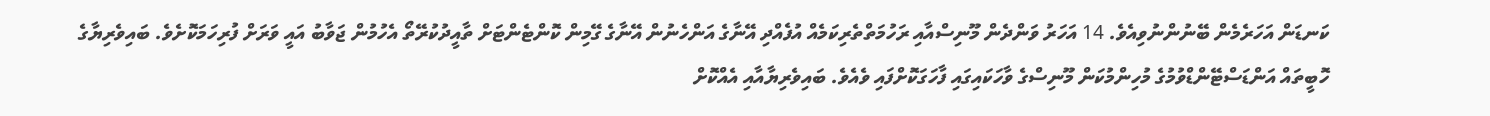ކަނޑަން އަހަރެމެން ބޭނުންނުވިއެވެ. 14 އަހަރު ވަންދެން މޫނިސްއާއި ރަހުމަތްތެރިކަމެއް އުފެއްދި އޭނާގެ އަންހެނުން އޭނާގެ ގޭމިން ކޮންޓެންޓަށް ތާއީދުކުރޭތޯ އެހުމުން ޖަވާބު އައީ ވަރަށް ފުރިހަމަކޮށެވެ. ބައިވެރިޔާގެ ހޮބީތައް އަންޑަސްޓޭންޑްވުމުގެ މުހިންމުކަން މޫނިސްގެ ވާހަކައިގައި ފާހަގަކޮށްފައި ވެއެވެ. ބައިވެރިޔާއާއި އެއްކޮށް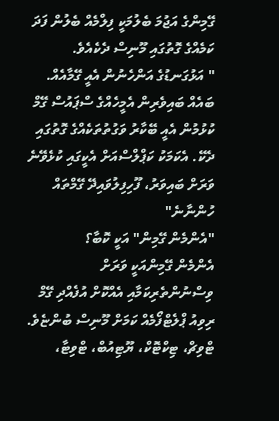ގޭމިންގެ އަޖުމަ ބެލުމަކީ ފިލްމެއް ބެލުން ފަދަ ކަމެއްގެ ގޮތުގައި މޫނިސް ދެކެއެވެ.
" އަޅުގަނޑުގެ އަންހެނުން އެއީ ގޭމާއެއް. ބައެއް ބައިވެރިން އެމީހެއްގެ ސްޕައުސް ގޭމް ކުޅުމުން އެއީ ބޭކާރު ވަގުތުތަކެއްގެ ގޮތުގައި ދެކޭ. އެކަމަކު ކަޕްލްސްއަށް އެކީގައި ކުޅެވޭނެ ވަރަށް ބައިވަރު، ފޫހިފިލުވައިދޭ ގޭމްތައް ހުންނާނެ"
"އެންމެން ގޭމިން" އަކީ ކޮބާ؟
އެންމެން ގޭމިންއަކީ ވަރަށް ވިސްނުންތެރިކަމާއި އެއްކޮށް އުފެއްދި ގޭމް ރިވިއު ޕްލެޓްފޯމެއް ކަމަށް މޫނިސް ބުންޏެވެ. ޓްވިޗް، ޓިކްޓޮކް، ޔޫޓިއުބް، ޓްވިޓާ،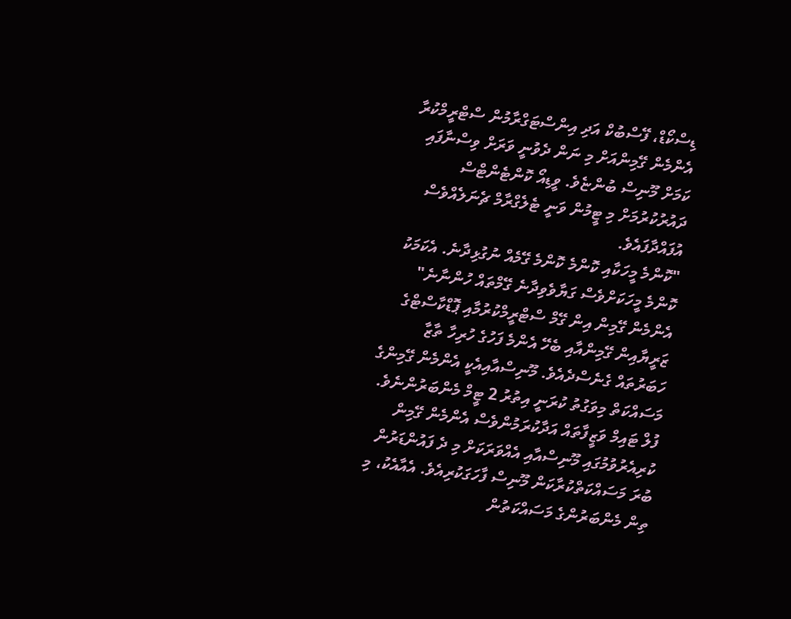ޑިސްކޯޑް، ފޭސްބުކް އަދި އިންސްޓަގްރާމުން ސްޓްރީމްކުރާ އެންމެން ގޭމިންއަށް މި ނަން ދެވުނީ ވަރަށް ވިސްނާފައި ކަމަށް މޫނިސް ބުންޏެވެ. ވީޑިއޯ ކޮންޓެންޓްސް ދައުރުކުރުމަށް މި ޓީމުން ވަނީ ޓެލެގްރާމް ޗެނަލެއްވެސް އުފައްދާފައެވެ.
"ކޮންމެ މީހަކާއި ކޮންމެ ކޮންމެ ގޭމެއް ނުގުޅިދާނެ. އެކަމަކު ކޮންމެ މީހަކަށްވެސް ގަޔާވެވިދާނެ ގޭމްތައް ހުންނާނެ"
އެންމެން ގޭމިން އިން ގޭމް ސްޓްރީމްކުރުމާއި ޕޮޑްކާސްޓްގެ ޒަރީޔާއިން ގޭމިންއާއި ބެހޭ އެންމެ ފަހުގެ ހުރިހާ ތާޒާ ހަބަރުތައް ގެނެސްދެއެވެ. މޫނިސްއާއިއެކީ އެންމެން ގޭމިންގެ މަސައްކަތް މިވަގުތު ކުރަނީ އިތުރު 2 ޓީމް މެންބަރުންނެވެ. ފުލް ޓައިމް ވަޒީފާތައް އަދާކުރަމުންވެސް އެންމެން ގޭމިން ކުރިއެރުވުމުގައި މޫނިސްއާއި އެއްވަރަކަށް މި ދެ ފައުންޑަރުން ބުރަ މަސައްކަތްކުރާކަން މޫނިސް ފާހަގަކުރިއެވެ. އެއާއެކު، މި ތިން މެންބަރުންގެ މަސައްކަތުން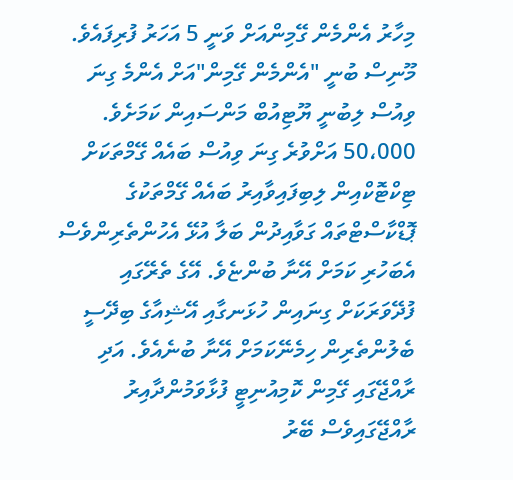މިހާރު އެންމެން ގޭމިންއަށް ވަނީ 5 އަހަރު ފުރިފައެވެ. މޫނިސް ބުނީ "އެންމެން ގޭމިން"އަށް އެންމެ ގިނަ ވިއުސް ލިބުނީ ޔޫޓިއުބް މަންސައިން ކަމަށެވެ. 50،000 އަށްވުރެ ގިނަ ވިއުސް ބައެއް ގޭމްތަކަށް ޓިކްޓޮކްއިން ލިބިފައިވާއިރު ބައެއް ގޭމްތަކުގެ ޕޮޑްކާސްޓްތައް ގަވާއިދުން ބަލާ އުޅޭ އެހުންތެރިންވެސް އެބަހުރި ކަމަށް އޭނާ ބުންޏެވެ. އޭގެ ތެރޭގައި ފުދޭވަރަކަށް ގިނައިން ހުޅަނގާއި އޭޝިއާގެ ބިދޭސީ ބެލުންތެރިން ހިމެނޭކަމަށް އޭނާ ބުނެއެވެ. އަދި ރާއްޖޭގައި ގޭމިން ކޮމިއުނިޓީ ފުޅާވަމުންދާއިރު ރާއްޖޭގައިވެސް ބޭރު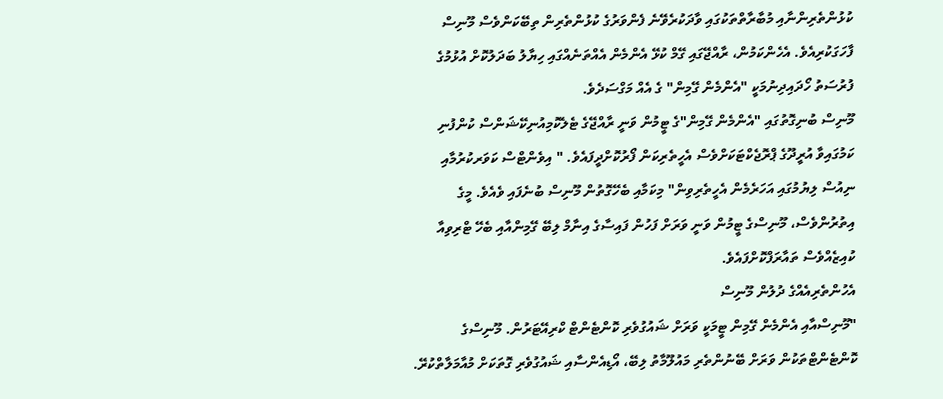ކުޅުންތެރިންނާއި މުބާރާތްތަކުގައި ވާދަކުރެވޭނެ ފެންވަރުގެ ކުޅުންތެރިން ތިބޭކަންވެސް މޫނިސް ފާހަގަކުރިއެވެ. އެހެންކަމުން، ރާއްޖޭގައި ގޭމް ކުޅޭ އެންމެން އެއްތަނެއްގައި ހިޔާލު ބަދަލުކޮށް އުޅުމުގެ ފުރުސަތު ހޯދައިދިނުމަކީ "އެންމެން ގޭމިން" ގެ އެއް މަގްސަދެވެ.
މޫނިސް ބުނިގޮތުގައި "އެންމެން ގޭމިން"ގެ ޓީމުން ވަނީ ރާއްޖޭގެ ޓެލެކޮމިއުނިކޭޝަންސް ކުންފުނި ކަމުގައިވާ އުރީދޫގެ ޕްރޮޖެކްޓަކަށްވެސް އެހީތެރިކަން ފޯރުކޮށްދީފައެވެ. " އިވެންޓްސް ކަވަރކުރުމާއި ނިއުސް ލިޔުމުގައި އަހަރެމެން އެހީތެރިވިން" މިކަމާއި ބެހޭގޮތުން މޫނިސް ބުނެފައި ވެއެވެ. މީގެ އިތުރުންވެސް، މޫނިސްގެ ޓީމުން ވަނީ ވަރަށް ފަހުން ފައިސާގެ އިނާމް ލިބޭ ގޭމިންއާއި ބެހޭ ޓްރިވިއާ ކުއިޒެއްވެސް ތައާރަފްކޮށްފައެވެ.
އެހުންތެރިއެއްގެ ދުލުން މޫނިސް
"މޫނިސްއާއި އެންމެން ގޭމިން ޓީމަކީ ވަރަށް ޝައުގުވެރި ކޮންޓެންޓް ކްރިއޭޓަރުން. މޫނިސްގެ ކޮންޓެންޓްތަކުން ވަރަށް ބޭނުންތެރި މައުލޫމާތު ލިބޭ، އޯޑިއެންސާއި ޝައުގުވެރި ގޮތަކަށް މުއާމަލާތްކުރޭ.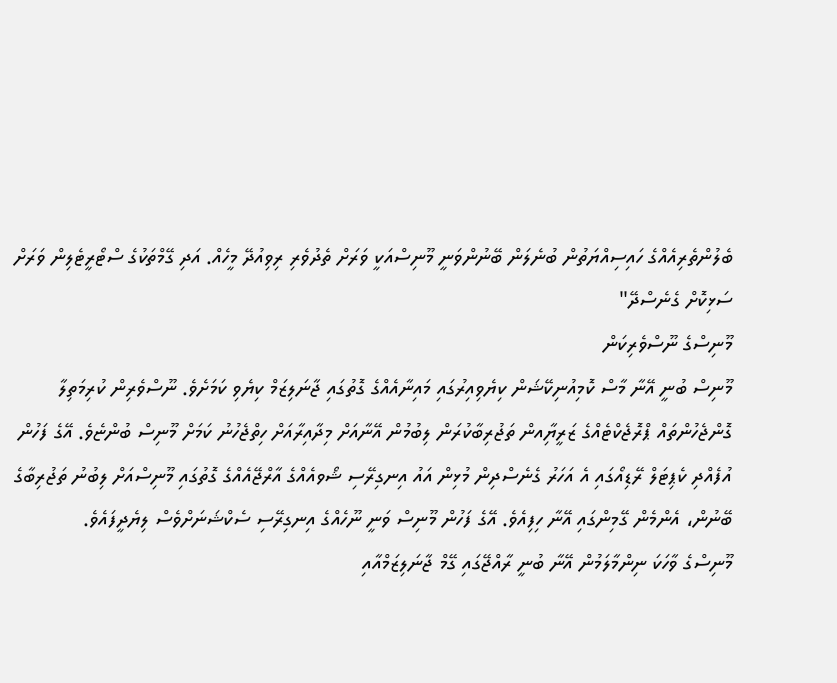ބެލުންތެރިއެއްގެ ހައިސިއްޔަތުން ބުނެލަން ބޭނުންވަނީ މޫނިސްއަކީ ވަރަށް ތެދުވެރި ރިވިއުދޭ މީހެއް. އަދި ގޭމްތަކުގެ ސްޓޯރީޓެލިން ވަރަށް ސަޅިކޮށް ގެނެސްދޭ"
މޫނިސްގެ ނޫސްވެރިކަން
މޫނިސް ބުނީ އޭނާ މާސް ކޮމިއުނިކޭޝަން ކިޔެވިއިރުގައި މައިނާއެއްގެ ގޮތުގައި ޖާނަލިޒަމް ކިޔެވި ކަމަށެވެ. ނޫސްވެރިން ކުރިމަތިލާ ގޮންޖެހުންތައް ޕްރޮޖެކްޓެއްގެ ޒަރީޔާިއން ތަޖުރިބާކުރަން ލިބުމުން އޭނާއަށް މިދާއިރާއަށް ހިތްޖެހުނު ކަމަށް މޫނިސް ބުންޏެވެ. އޭގެ ފަހުން އުފެއްދި ކެޕިޓަލް ރޭޑިއޯގައި އެ އަހަރު ގެނެސްދިން މުޅިން އައު އިނގިރޭސި ޝޯވއެއްގެ އާރްޖޭއެއްގެ ގޮތުގައި މޫނިސްއަށް ލިބުނު ތަޖުރިބާގެ ބޭނުން، އެންމެން ގޭމިންގައި އޭނާ ހިފިއެވެ. އޭގެ ފަހުން މޫނިސް ވަނީ ނޫހެއްގެ އިނގިރޭސި ސެކްޝަނަށްވެސް ލިޔެދީފައެވެ.
މޫނިސްގެ ވާހަކަ ނިންމާލަމުން އޭނާ ބުނީ ރާއްޖޭގައި ގޭމް ޖާނަލިޒަމްއާއި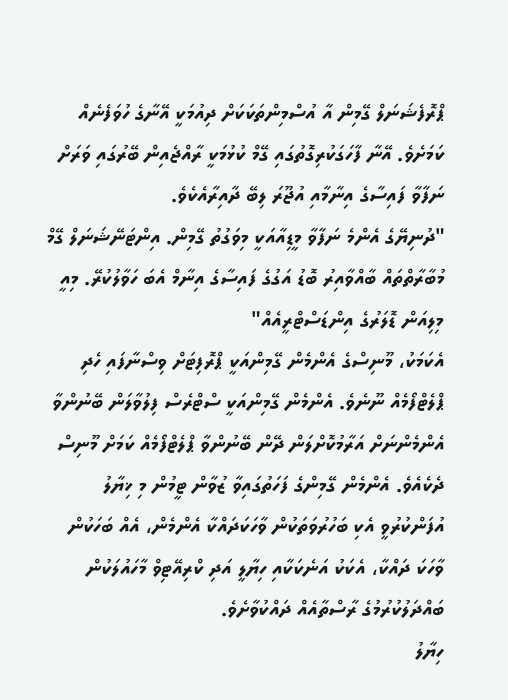ޕްރޮފެޝަނަލް ގޭމިން އާ އުސްމިންތަކަކަށް ދިއުމަކީ އޭނާގެ ހުވަފެނެއް ކަމަށެވެ. އޭނާ ފާހަގަކުރިގޮތުގައި ގޭމް ކުޅުމަކީ ރާއްޖެއިން ބޭރުގައި ވަރަށް ނަފާވާ ފައިސާގެ އިނާމާއި އުޖޫރަ ލިބޭ ދާއިރާއެކެވެ.
"ދުނިޔޭގެ އެންމެ ނަފާވާ މީޑިއާއަކީ މިވަގުތު ގޭމިން. އިންޓަނޭޝަނަލް ގޭމް މުބާރާތްތައް ބާއްވާއިރު ބޮޑު އަގުގެ ފައިސާގެ އިނާމް އެބަ ހަވާލުކުރޭ. މިއީ މިލިއަން ޑޮލަރުގެ އިންޑަސްޓްރީއެއް"
އެކަމަކު، މޫނިސްގެ އެންމެން ގޭމިންއަކީ ޕްރޮފިޓަށް ވިސްނާފައި ހެދި ޕްލެޓްފޯމެއް ނޫނެވެ. އެންމެން ގޭމިންއަކީ ސްޓްރެސް ފިލުވާލަން ބޭނުންވާ އެންމެންނަށް އަރާމުކޮށްލަން ދޭން ބޭނުންވާ ޕްލެޓްފޯމެއް ކަމަށް މޫނިސް ދެކެއެވެ. އެންމެން ގޭމިންގެ ފަހަތުގައިވާ ޒުވާން ޓީމުން މި ޚިޔާލު އުފަންކުރުވީ އެކި ބަހުރުވަތަކުން ވާހަކަދައްކާ އެންމެން، އެއް ބަހަކުން ވާހަކަ ދައްކާ، އެކަކު އަނެކަކާއި ހިޔާލީ އަދި ކްރިއޭޓިވް މާހައުލަކުން ބައްދަލުކުރުމުގެ ރާސްތާއެއް ދައްކުވާށެވެ.
ހިޔާލު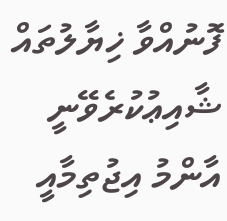ފޮނުއްވާ ޚިޔާލުތައް ޝާއިޢުކުރެވޭނީ އާންމު އިޖުތިމާއީ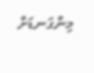މިންގަނޑަށް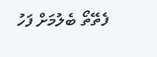ފެތޭތޯ ބެލުމަށް ފަހު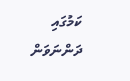ކަމުގައި ދަންނަވަން